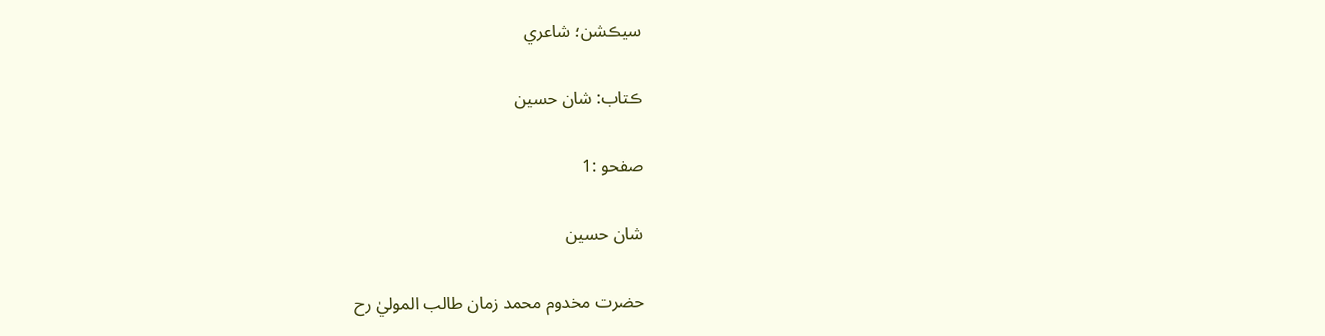سيڪشن؛ شاعري

ڪتاب: شان حسين

صفحو :1

شان حسين

حضرت مخدوم محمد زمان طالب الموليٰ رح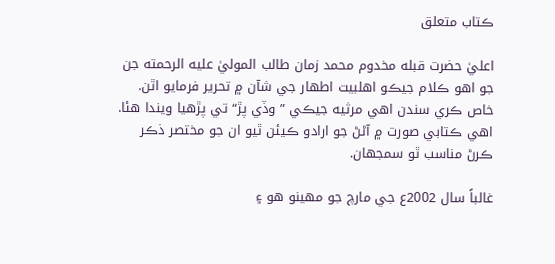ڪتاب متعلق

اعليٰ حضرت قبله مخدوم محمد زمان طالب الموليٰ عليه الرحمته جن جو اهو ڪلام جيڪو اهلبيت اطهار جي شآن ۾ تحرير فرمايو اٿن. خاص ڪري سندن اهي مرثيه جيڪي ”وڏي پڙ“ تي پڙهيا ويندا هئا. اهي ڪتابي صورت ۾ آڻڻ جو ارادو ڪيئن ٿيو ان جو مختصر ذڪر ڪرڻ مناسب ٿو سمجهان.

غالباً سال 2002ع جي مارچ جو مهينو هو ۽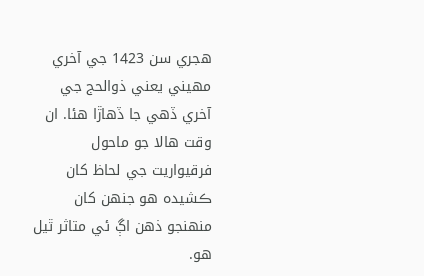هجري سن 1423 جي آخري مهيني يعني ذوالحج جي آخري ڏهي جا ڏهاڙا هئا. ان وقت هالا جو ماحول فرقيواريت جي لحاظ کان ڪشيده هو جنهن کان منهنجو ذهن اڳ ئي متاثر ٿيل هو.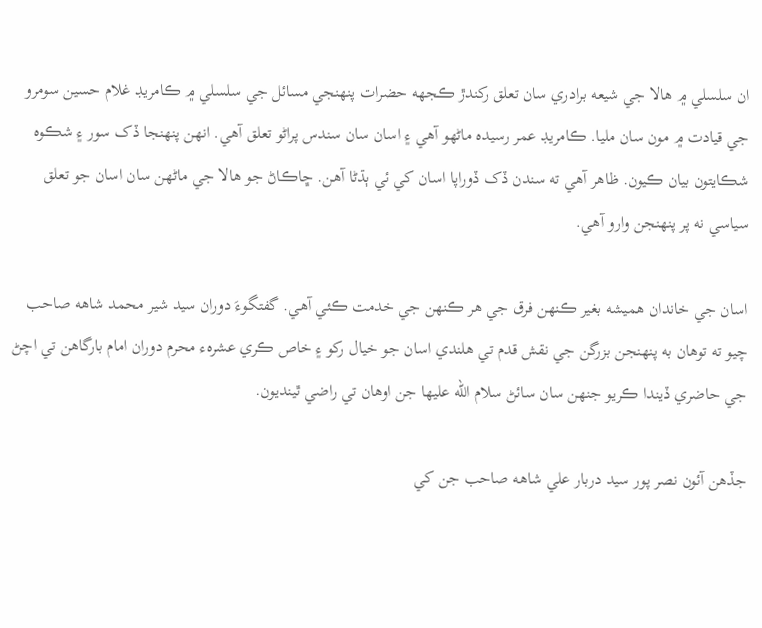ان سلسلي ۾ هالا جي شيعه برادري سان تعلق رکندڙ ڪجهه حضرات پنهنجي مسائل جي سلسلي ۾ ڪامريڊ غلام حسين سومرو جي قيادت ۾ مون سان مليا. ڪامريڊ عمر رسيده ماڻهو آهي ۽ اسان سان سندس پراڻو تعلق آهي. انهن پنهنجا ڏک سور ۽ شڪوه شڪايتون بيان ڪيون. ظاهر آهي ته سندن ڏک ڏوراپا اسان کي ئي ٻڌڻا آهن. ڇاڪاڻ جو هالا جي ماڻهن سان اسان جو تعلق سياسي نه پر پنهنجن وارو آهي.

اسان جي خاندان هميشه بغير ڪنهن فرق جي هر ڪنهن جي خدمت ڪئي آهي. گفتگوءَ دوران سيد شير محمد شاهه صاحب چيو ته توهان به پنهنجن بزرگن جي نقش قدم تي هلندي اسان جو خيال رکو ۽ خاص ڪري عشرهء محرم دوران امام بارگاهن تي اچڻ جي حاضري ڏيندا ڪريو جنهن سان سائڻ سلام الله عليها جن اوهان تي راضي ٿينديون.

جڏهن آئون نصر پور سيد دربار علي شاهه صاحب جن کي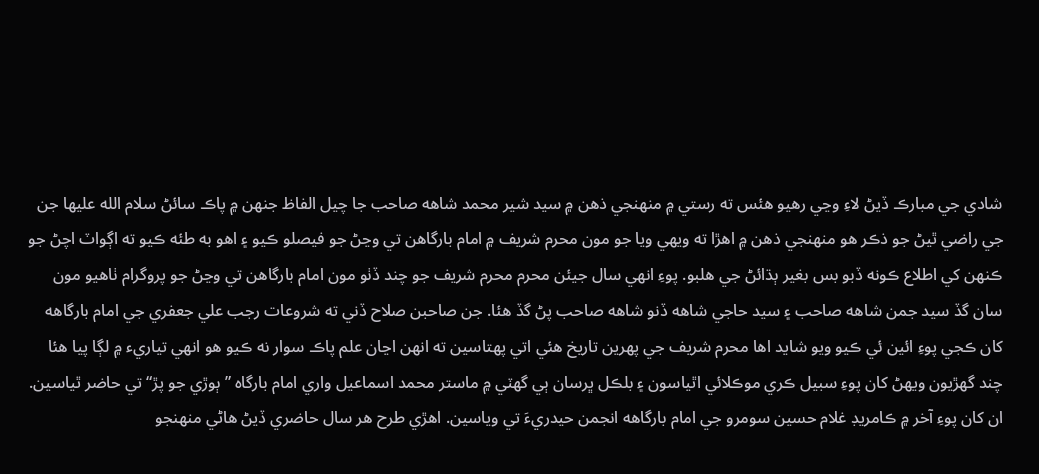شادي جي مبارڪ ڏيڻ لاءِ وڃي رهيو هئس ته رستي ۾ منهنجي ذهن ۾ سيد شير محمد شاهه صاحب جا چيل الفاظ جنهن ۾ پاڪ سائڻ سلام الله عليها جن جي راضي ٿيڻ جو ذڪر هو منهنجي ذهن ۾ اهڙا ته ويهي ويا جو مون محرم شريف ۾ امام بارگاهن تي وڃڻ جو فيصلو ڪيو ۽ اهو به طئه ڪيو ته اڳواٽ اچڻ جو ڪنهن کي اطلاع ڪونه ڏبو بس بغير ٻڌائڻ جي هلبو. پوءِ انهي سال جيئن محرم محرم شريف جو چند ڏٺو مون امام بارگاهن تي وڃڻ جو پروگرام ٺاهيو مون سان گڏ سيد جمن شاهه صاحب ۽ سيد حاجي شاهه ڏنو شاهه صاحب پڻ گڏ هئا. جن صاحبن صلاح ڏني ته شروعات رجب علي جعفري جي امام بارگاهه کان ڪجي پوءِ ائين ئي ڪيو ويو شايد اها محرم شريف جي پهرين تاريخ هئي اتي پهتاسين ته انهن اڃان علم پاڪ سوار نه ڪيو هو انهي تياريء ۾ لڳا پيا هئا چند گهڙيون ويهڻ کان پوءِ سبيل ڪري موڪلائي اٿياسون ۽ بلڪل ڀرسان ٻي گهٽي ۾ ماستر محمد اسماعيل واري امام بارگاه ”ٻوڙي جو پڙ“ تي حاضر ٿياسين. ان کان پوءِ آخر ۾ ڪامريڊ غلام حسين سومرو جي امام بارگاهه انجمن حيدريءَ تي وياسين. اهڙي طرح هر سال حاضري ڏيڻ هاڻي منهنجو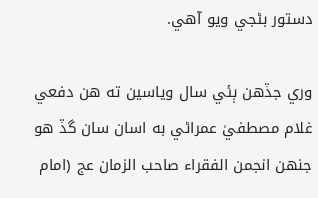دستور بڻجي ويو آهي.

وري جڏهن ٻئي سال وياسين ته هن دفعي غلام مصطفيٰ عمراڻي به اسان سان گڏ هو جنهن انجمن الفقراء صاحب الزمان عج (امام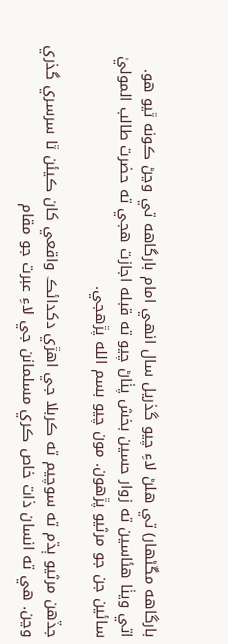بارگاهه مڱڻهار) تي هلڻ لاءِ چيو گذريل سال انهي امام بارگاهه تي وڃڻ ڪونه ٿيو هو. اتي ويٺا هئاسين ته زوار حسين بخش پٺاڻ چيو ته قبله اجازت هجي ته حضرت طالب الموليٰ سائين جن جو مرثيو پڙهون. مون چيو بسم الله پڙهجي.

جڏهن مرثيو ٻڌم ته سوچيم ته ڪربلا جي اهڙي دکدائڪ واقعي کان ڪيئن ٿا سرسري گذري وڃن. هي ته انسان ذات خاص ڪري مسلمانن جي لاءِ عبرت جو مقام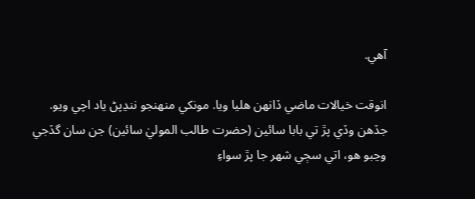آهي.

انوقت خيالات ماضي ڏانهن هليا ويا. مونکي منهنجو ننڍپڻ ياد اچي ويو. جڏهن وڏي پڙ تي بابا سائين (حضرت طالب الموليٰ سائين) جن سان گڏجي وڃبو هو، اتي سڄي شهر جا پڙ سواءِ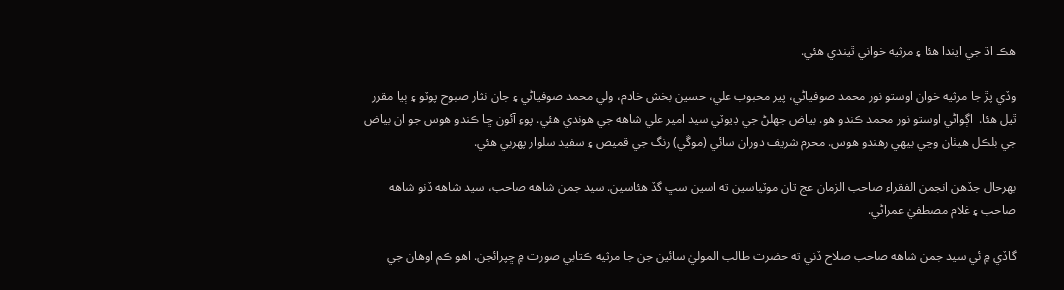هڪ اڌ جي ايندا هئا ۽ مرثيه خواني ٿيندي هئي.

وڏي پڙ جا مرثيه خوان اوستو نور محمد صوفياڻي، پير محبوب علي، حسين بخش خادم، ولي محمد صوفياڻي ۽ جان نثار صبوح پوٽو ۽ ٻيا مقرر ٿيل هئا.  اڳواڻي اوستو نور محمد ڪندو هو. بياض جهلڻ جي ڊيوٽي سيد امير علي شاهه جي هوندي هئي. پوءِ آئون ڇا ڪندو هوس جو ان بياض جي بلڪل هيٺان وڃي بيهي رهندو هوس. محرم شريف دوران سائي (موڱي) رنگ جي قميص ۽ سفيد سلوار پهربي هئي.

بهرحال جڏهن انجمن الفقراء صاحب الزمان عج تان موٽياسين ته اسين سڀ گڏ هئاسين. سيد جمن شاهه صاحب، سيد شاهه ڏنو شاهه صاحب ۽ غلام مصطفيٰ عمراڻي.

گاڏي ۾ ئي سيد جمن شاهه صاحب صلاح ڏني ته حضرت طالب الموليٰ سائين جن جا مرثيه ڪتابي صورت ۾ ڇپرائجن. اهو ڪم اوهان جي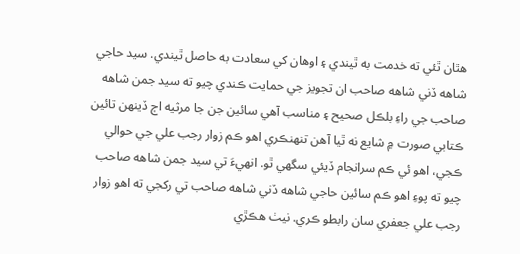هٿان ٿئي ته خدمت به ٿيندي ۽ اوهان کي سعادت به حاصل ٿيندي. سيد حاجي شاهه ڏني شاهه صاحب ان تجويز جي حمايت ڪندي چيو ته سيد جمن شاهه صاحب جي راءِ بلڪل صحيح ۽ مناسب آهي سائين جن جا مرثيه اڄ ڏينهن تائين ڪتابي صورت ۾ شايع نه ٿيا آهن تنهنڪري اهو ڪم زوار رجب علي جي حوالي ڪجي، اهو ئي ڪم سرانجام ڏيئي سگهي ٿو. انهيءَ تي سيد جمن شاهه صاحب چيو ته پوءِ اهو ڪم سائين حاجي شاهه ڏني شاهه صاحب تي رکجي ته اهو زوار رجب علي جعفري سان رابطو ڪري. نيٺ هڪڙي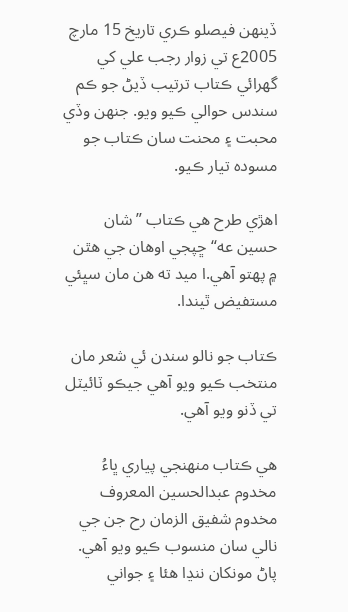ڏينهن فيصلو ڪري تاريخ 15 مارچ 2005ع تي زوار رجب علي کي گهرائي ڪتاب ترتيب ڏيڻ جو ڪم سندس حوالي ڪيو ويو. جنهن وڏي محبت ۽ محنت سان ڪتاب جو مسوده تيار ڪيو.

اهڙي طرح هي ڪتاب ”شان حسين عه“ ڇپجي اوهان جي هٿن ۾ پهتو آهي.ا ميد ته هن مان سڀئي مستفيض ٿيندا.

ڪتاب جو نالو سندن ئي شعر مان منتخب ڪيو ويو آهي جيڪو ٽائيٽل تي ڏنو ويو آهي.

هي ڪتاب منهنجي پياري ڀاءُ مخدوم عبدالحسين المعروف مخدوم شفيق الزمان رح جن جي نالي سان منسوب ڪيو ويو آهي. پاڻ مونکان ننڍا هئا ۽ جواني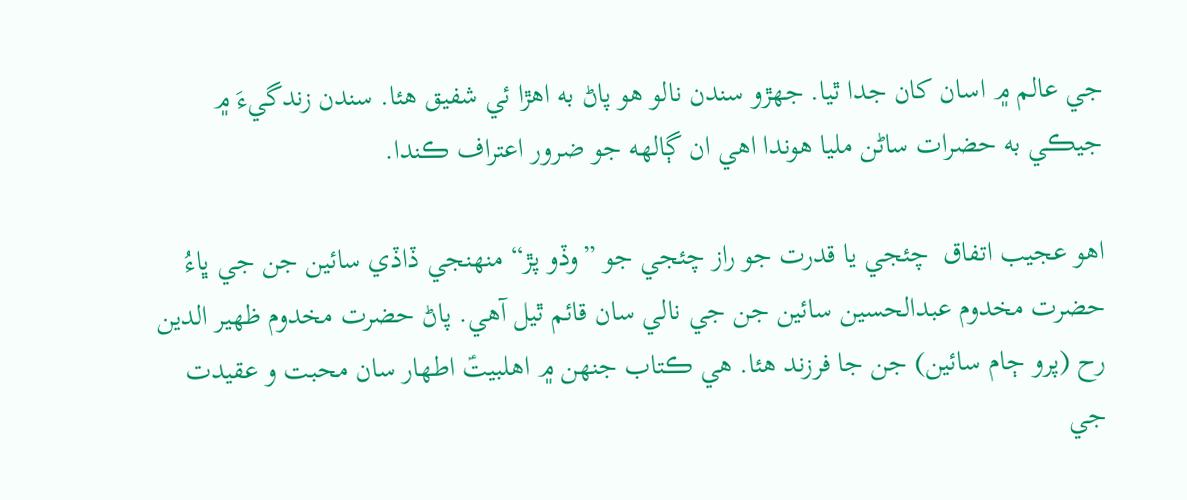جي عالم ۾ اسان کان جدا ٿيا. جهڙو سندن نالو هو پاڻ به اهڙا ئي شفيق هئا. سندن زندگيءَ ۾ جيڪي به حضرات ساڻن مليا هوندا اهي ان ڳالهه جو ضرور اعتراف ڪندا.

اهو عجيب اتفاق  چئجي يا قدرت جو راز چئجي جو ”وڏو پڙ“ منهنجي ڏاڏي سائين جن جي ڀاءُ حضرت مخدوم عبدالحسين سائين جن جي نالي سان قائم ٿيل آهي. پاڻ حضرت مخدوم ظهير الدين رح (پرو ڄام سائين) جن جا فرزند هئا. هي ڪتاب جنهن ۾ اهلبيتؑ اطهار سان محبت و عقيدت جي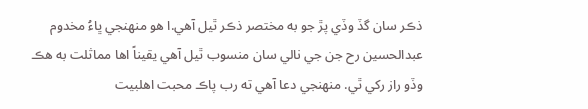ذڪر سان گڏ وڏي پڙ جو به مختصر ذڪر ٿيل آهي.ا هو منهنجي ڀاءُ مخدوم عبدالحسين رح جن جي نالي سان منسوب ٿيل آهي يقيناً اها مماثلت به هڪ وڏو راز رکي ٿي. منهنجي دعا آهي ته رب پاڪ محبت اهلبيت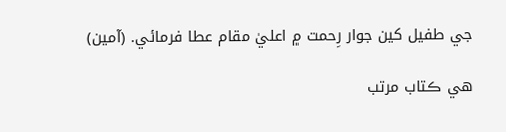جي طفيل کين جوار رِحمت ۾ اعليٰ مقام عطا فرمائي. (آمين)

هي ڪتاب مرتب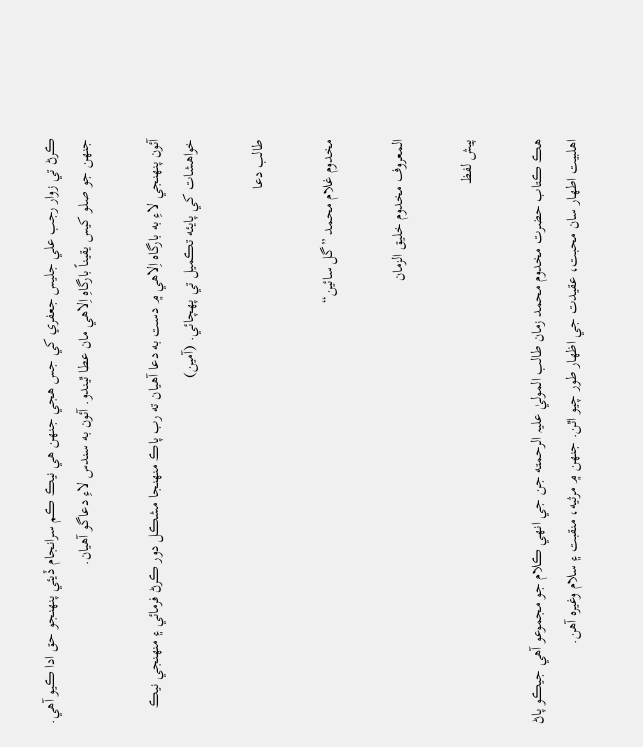ڪرڻ تي زوار رجب علي جليس جعفري کي جس هجي جنهن هي نيڪ ڪم سرانجام ڏيئي پنهنجو حق ادا ڪيو آهي. جنهن جو صلو کيس يقيناً بارگاهِ اِلاهي مان عطا ٿيندو. آئون به سندس لاءِ دعاگو آهيان.

آئون پنهنجي لاءِ به بارگاه اِلاهي ۾ دست به دعا آهيان ته رب پاڪ منهنجا مشڪل دور ڪرڻ فرمائي ۽ منهنجي نيڪ خواهشات کي پايئه تڪميل تي پهچائي. (آمين)

طالب دعا

مخدوم غلام محمد ”گل سائين“

المعروف مخدوم خليق الزمان

پيش لفظ

هڪ ڪتاب حضرت مخدوم محمد زمان طالب الموليٰ عليہ الرحمته جن جي انهي ڪلام جو مجموعو آهي جيڪو پاڻ اهلبيت اطهار سان محبت، عقيدت جي اظهار طور چيو اٿن. جنهن ۾ مرثيه، منقبت ۽ سلام وغيره آهن.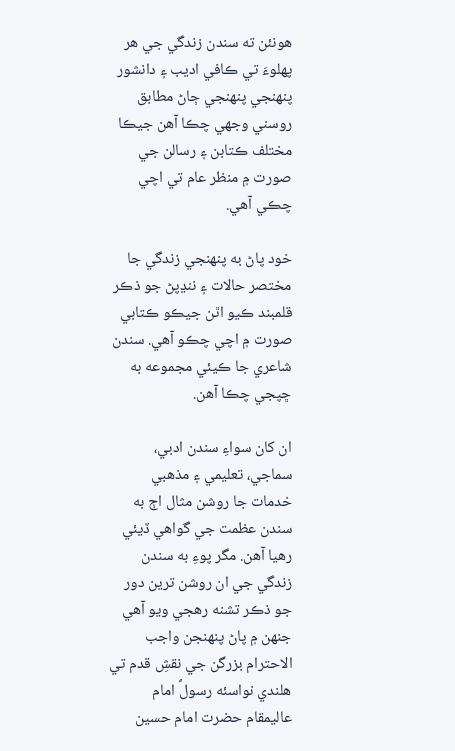هونئن ته سندن زندگي جي هر پهلوءَ تي ڪافي اديب ۽ دانشور پنهنجي پنهنجي ڄاڻ مطابق روسني وجهي چڪا آهن جيڪا مختلف ڪتابن ۽ رسالن جي صورت ۾ منظر عام تي اچي چڪي آهي.

خود پاڻ به پنهنجي زندگي جا مختصر حالات ۽ ننڍپڻ جو ذڪر قلمبند ڪيو اٿن جيڪو ڪتابي صورت ۾ اچي چڪو آهي. سندن شاعري جا ڪيئي مجموعه به ڇپجي چڪا آهن.

ان کان سواءِ سندن ادبي، سماجي، تعليمي ۽ مذهبي خدمات جا روشن مثال اڄ به سندن عظمت جي گواهي ڏيئي رهيا آهن. مگر پوءِ به سندن زندگي جي ان روشن ترين دور جو ذڪر تشنه رهجي ويو آهي جنهن ۾ پاڻ پنهنجن واجب الاحترام بزرگن جي نقشِ قدم تي هلندي نواسئه رسولؐ امام عاليمقام حضرت امام حسين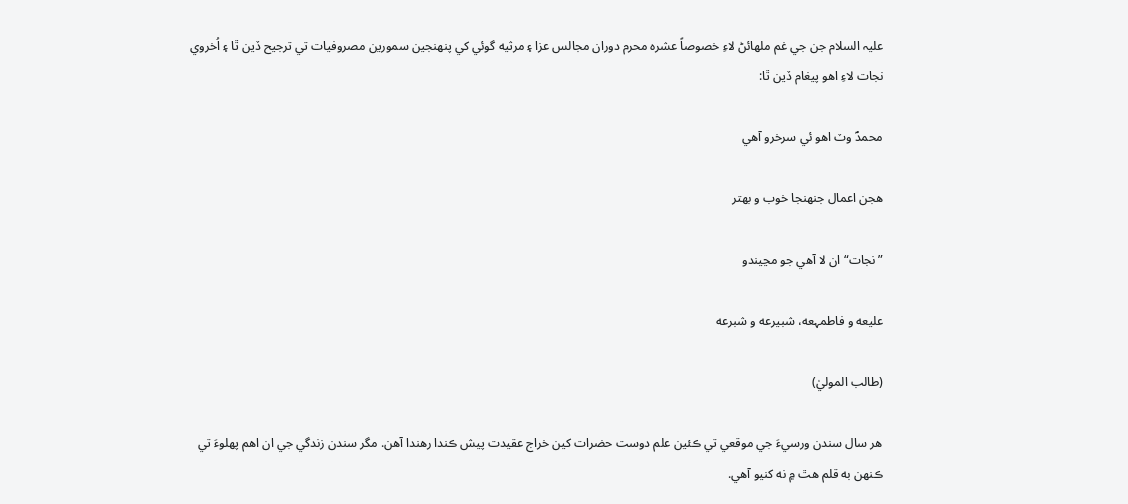عليہ السلام جن جي غم ملهائڻ لاءِ خصوصاً عشره محرم دوران مجالس عزا ۽ مرثيه گوئي کي پنهنجين سمورين مصروفيات تي ترجيح ڏين ٿا ۽ اُخروي نجات لاءِ اهو پيغام ڏين ٿا:

محمدؐ وٽ اهو ئي سرخرو آهي

هجن اعمال جنهنجا خوب و بهتر

”نجات“ ان لا آهي جو مڃيندو

عليعه و فاطمہعه، شبيرعه و شبرعه

(طالب الموليٰ)

هر سال سندن ورسيءَ جي موقعي تي ڪئين علم دوست حضرات کين خراج عقيدت پيش ڪندا رهندا آهن. مگر سندن زندگي جي ان اهم پهلوءَ تي ڪنهن به قلم هٿ ۾ نه کنيو آهي.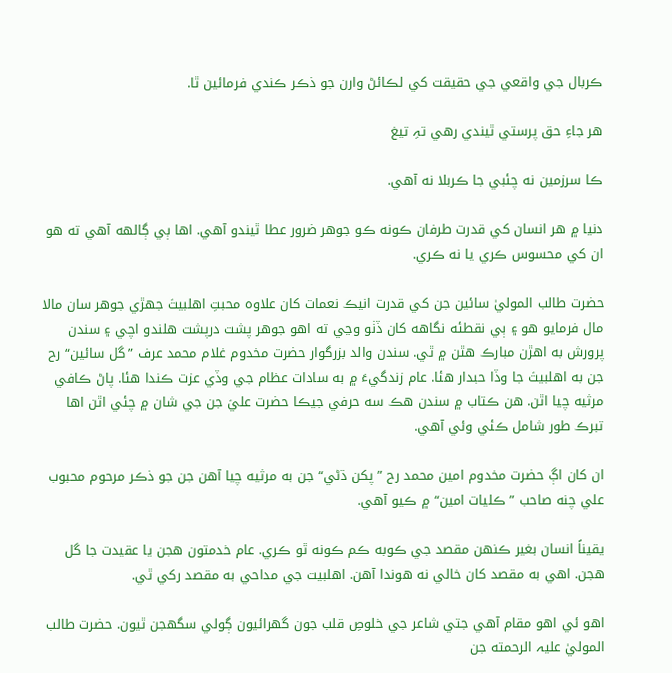ڪربال جي واقعي جي حقيقت کي لڪائڻ وارن جو ذڪر ڪندي فرمائين ٿا.

هر جاءِ حق پرستي ٿيندي رهي تہِ تيغ

ڪا سرزمين نه چئبي جا ڪربلا نه آهي.

دنيا ۾ هر انسان کي قدرت طرفان ڪونه ڪو جوهر ضرور عطا ٿيندو آهي. اها ٻي ڳالهه آهي ته هو ان کي محسوس ڪري يا نه ڪري.

حضرت طالب الموليٰ سائين جن کي قدرت انيڪ نعمات کان علاوه محبتِ اهلبيتؑ جهڙي جوهر سان مالا مال فرمايو هو ۽ ٻي نقطئه نگاهه کان ڏٺو وڃي ته اهو جوهر پشت درپشت هلندو اچي ۽ سندن پرورش به اهڙن مبارڪ هٿن ۾ ٿي. سندن والد بزرگوار حضرت مخدوم غلام محمد عرف ”گل سائين“ رح جن به اهلبيتؑ جا وڏا حبدار هئا. عام زندگيءَ ۾ به سادات عظام جي وڏي عزت ڪندا هئا. پاڻ ڪافي مرثيه چيا اٿن. هن ڪتاب ۾ سندن هڪ سه حرفي جيڪا حضرت عليؑ جن جي شان ۾ چئي اٿن اها تبرڪ طور شامل ڪئي وئي آهي.

ان کان اڳ حضرت مخدوم امين محمد رح ”پکن ڌڻي“ جن به مرثيه چيا آهن جن جو ذڪر مرحوم محبوب علي چنه صاحب ”ڪليات امين“ ۾ ڪيو آهي.

يقيناً انسان بغير ڪنهن مقصد جي ڪوبه ڪم ڪونه ٿو ڪري. عام خدمتون هجن يا عقيدت جا گل هجن. اهي به مقصد کان خالي نه هوندا آهن. اهلبيت جي مداحي به مقصد رکي ٿي.

اهو ئي اهو مقام آهي جتي شاعر جي خلوصِ قلب جون گهرائيون ڳولي سگهجن ٿيون. حضرت طالب الموليٰ عليہ الرحمته جن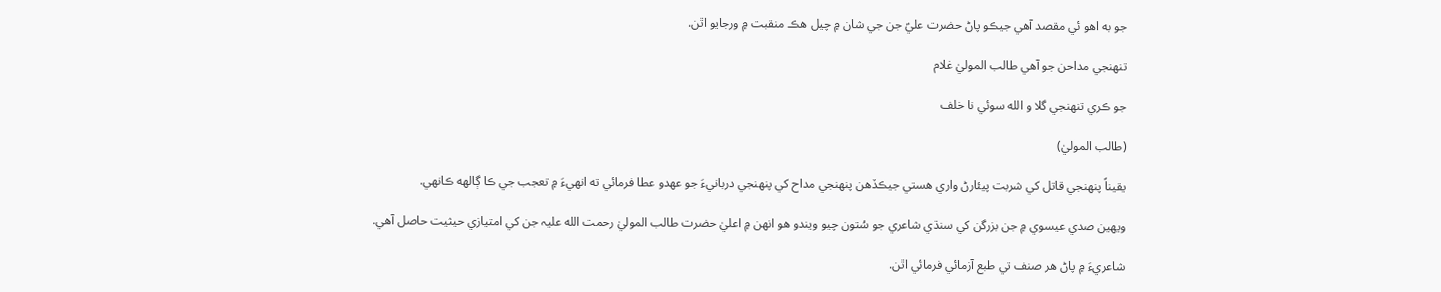جو به اهو ئي مقصد آهي جيڪو پاڻ حضرت عليؑ جن جي شان ۾ چيل هڪ منقبت ۾ ورجايو اٿن.

تنهنجي مداحن جو آهي طالب الموليٰ غلام

جو ڪري تنهنجي گلا و الله سوئي نا خلف

(طالب الموليٰ)

يقيناً پنهنجي قاتل کي شربت پيئارڻ واري هستي جيڪڏهن پنهنجي مداح کي پنهنجي دربانيءَ جو عهدو عطا فرمائي ته انهيءَ ۾ تعجب جي ڪا ڳالهه ڪانهي.

ويهين صدي عيسوي ۾ جن بزرگن کي سنڌي شاعري جو سُتون چيو ويندو هو انهن ۾ اعليٰ حضرت طالب الموليٰ رحمت الله عليہ جن کي امتيازي حيثيت حاصل آهي.

شاعريءَ ۾ پاڻ هر صنف تي طبع آزمائي فرمائي اٿن.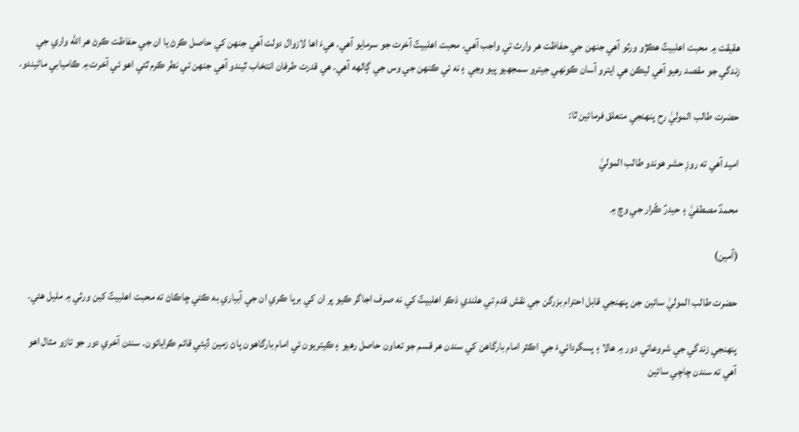هقيقت ۾ محبت اهلبيتؑ هڪڙو ورثو آهي جنهن جي حفاظت هر وارث تي واجب آهي. محبت اهلبيتؑ آخرت جو سرمايو آهي. هيءَ اها لازوال دولت آهي جنهن کي حاصل ڪرڻ يا ان جي حفاظت ڪرڻ هر الله واري جي زندگي جو مقصد رهيو آهي ليڪن هي ايترو آسان ڪونهي جيترو سمجهيو پيو وڃي ۽ نه ئي ڪنهن جي وس جي ڳالهه آهي. هي قدرت طرفان انتخاب ٿيندو آهي جنهن تي نطر ڪرم ٿئي اهو ئي آخرت ۾ ڪاميابي ماڻيندو.

حضرت طالب الموليٰ رح پنهنجي متعلق فرمائين ٿا:

اميد آهي ته روزِ حشر هوندو طالب الموليٰ

محمدؐ مصطفيٰ ۽ حيدرؑ ڪّرار جي وچ ۾

(آمين)

حضرت طالب الموليٰ سائين جن پنهنجي قابل احترام بزرگن جي نقش قدم تي هلندي ذڪر اهلبيتؑ کي نه صرف اجاگر ڪيو پر ان کي برپا ڪري ان جي آبياري به ڪئي ڇاڪاڻ ته محبت اهلبيتؑ کين ورثي ۾ مليل هئي.

پنهنجي زندگي جي شروعاتي دور ۾ هالا ۽ پسگردائيءَ جي اڪثر امام بارگاهن کي سندن هر قسم جو تعاون حاصل رهيو ۽ ڪيتريون ئي امام بارگاهون پاڻ زمين ڏيئي قائم ڪرايائون. سندن آخري دور جو تازو مثال اهو آهي ته سندن چاچي سائين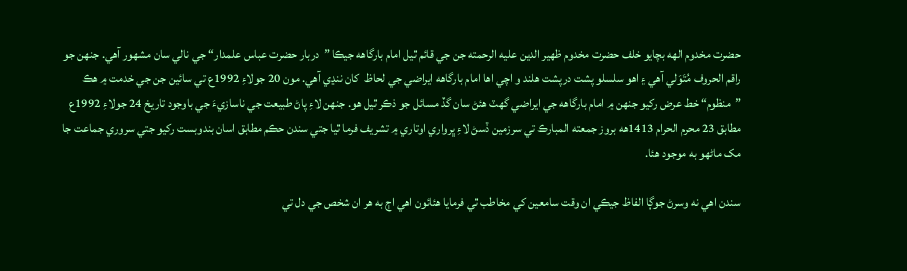حضرت مخدوم الهه بچايو خلف حضرت مخدوم ظهير الدين عليه الرحمته جن جي قائم ٿيل امام بارگاهه جيڪا ”دربار حضرت عباس علمدار“ جي نالي سان مشهور آهي. جنهن جو راقم الحروف مُتَوَلي آهي ۽ اهو سلسلو پشت درپشت هلند و اچي اها امام بارگاهه ايراضي جي لحاظ  کان ننڍي آهي. مون 20 جولاءِ 1992ع تي سائين جن جي خدمت ۾ هڪ ”منظوم“ خط عرض رکيو جنهن ۾ امام بارگاهه جي ايراضي گهٽ هئڻ سان گڏ مسائل جو ذڪر ٿيل هو. جنهن لاءِ پاڻ طبيعت جي ناسازيءَ جي باوجود تاريخ 24 جولاءِ 1992ع مطابق 23 محرم الحرام 1413هه بروز جمعته المبارڪ تي سرزمين ڏسڻ لاءِ ڀرواري اوتاري ۾ تشريف فرما ٿيا جتي سندن حڪم مطابق اسان بندوبست رکيو جتي سروري جماعت جا مک ماڻهو به موجود هئا.

سندن اهي نه وسرڻ جوڳا الفاظ جيڪي ان وقت سامعين کي مخاطب ٿي فرمايا هئائون اهي اڄ به هر ان شخص جي دل تي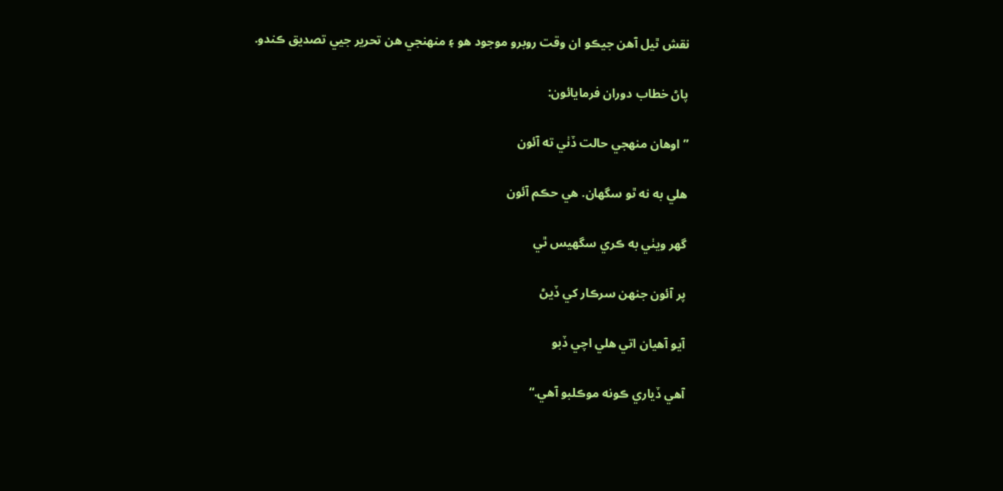نقش ٿيل آهن جيڪو ان وقت روبرو موجود هو ۽ منهنجي هن تحرير جيي تصديق ڪندو.

پاڻ خطاب دوران فرمايائون:

”اوهان منهجي حالت ڏٺي ته آئون

هلي به نه ٿو سگهان. هي حڪم آئون

گهر ويٺي به ڪري سگهيس ٿي

پر آئون جنهن سرڪار کي ڏيڻ

آيو آهيان اتي هلي اچي ڏبو

آهي ڏياري ڪونه موڪلبو آهي.“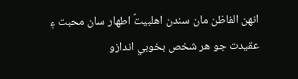انهن الفاظن مان سندن اهلبيتؑ اطهار سان محبت ۽ عقيدت جو هر شخص بخوبي اندازو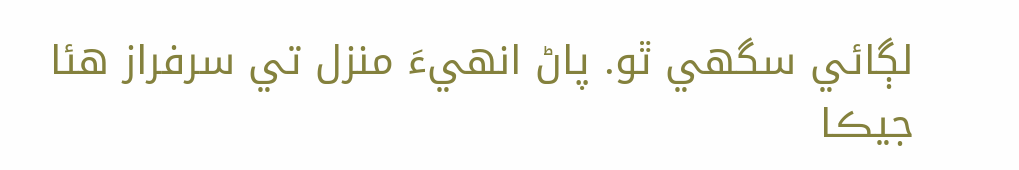لڳائي سگهي ٿو. پاڻ انهيءَ منزل تي سرفراز هئا جيڪا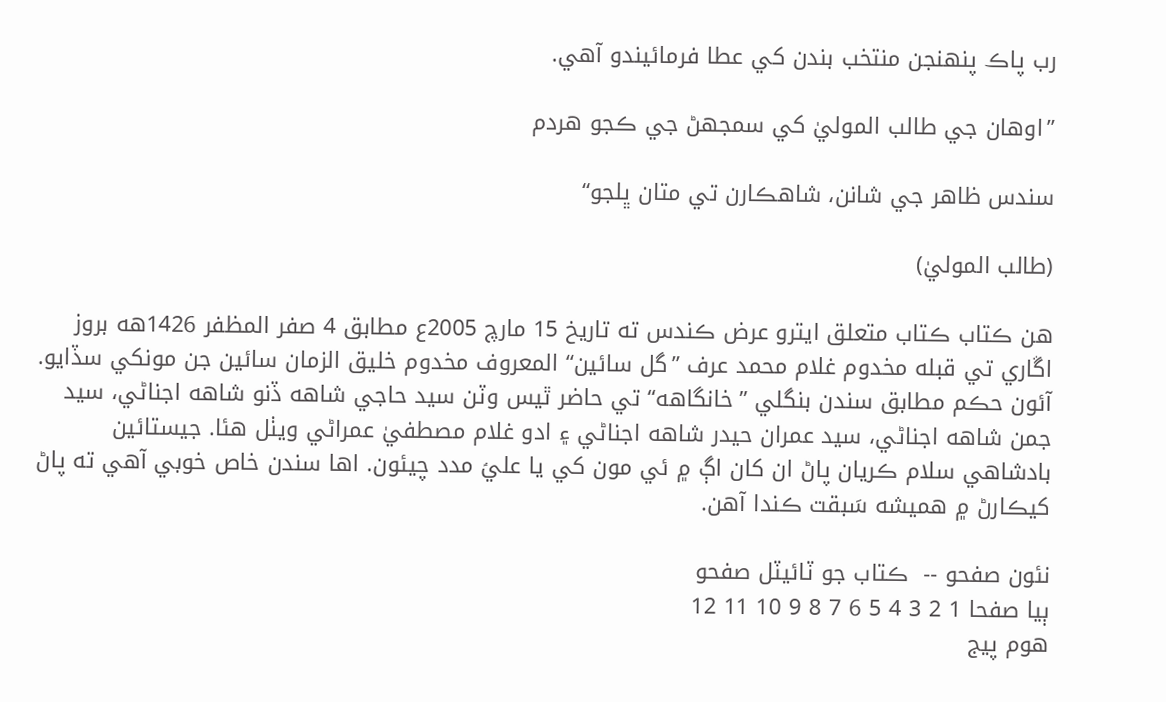رب پاڪ پنهنجن منتخب بندن کي عطا فرمائيندو آهي.

”اوهان جي طالب الموليٰ کي سمجهڻ جي ڪجو هردم

سندس ظاهر جي شانن، شاهڪارن تي متان ڀلجو“

(طالب الموليٰ)

هن ڪتاب ڪتاب متعلق ايترو عرض ڪندس ته تاريخ 15 مارچ 2005ع مطابق 4 صفر المظفر 1426هه بروز اڱاري تي قبله مخدوم غلام محمد عرف ”گل سائين“ المعروف مخدوم خليق الزمان سائين جن مونکي سڏايو. آئون حڪم مطابق سندن بنگلي ”خانگاهه“ تي حاضر ٿيس وٽن سيد حاجي شاهه ڏنو شاهه اجناڻي، سيد جمن شاهه اجناڻي، سيد عمران حيدر شاهه اجناڻي ۽ ادو غلام مصطفيٰ عمراڻي ويٺل هئا. جيستائين بادشاهي سلام ڪريان پاڻ ان کان اڳ ۾ ئي مون کي يا عليؑ مدد چيئون. اها سندن خاص خوبي آهي ته پاڻ کيڪارڻ ۾ هميشه سَبقت ڪندا آهن.

نئون صفحو --  ڪتاب جو ٽائيٽل صفحو
ٻيا صفحا 1 2 3 4 5 6 7 8 9 10 11 12
هوم پيج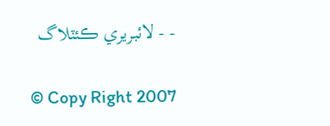- - لائبريري ڪئٽلاگ

© Copy Right 2007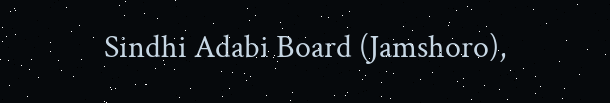Sindhi Adabi Board (Jamshoro),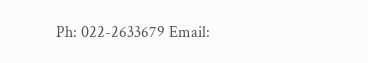Ph: 022-2633679 Email: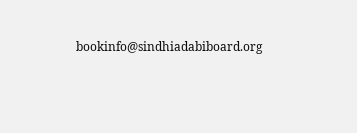bookinfo@sindhiadabiboard.org